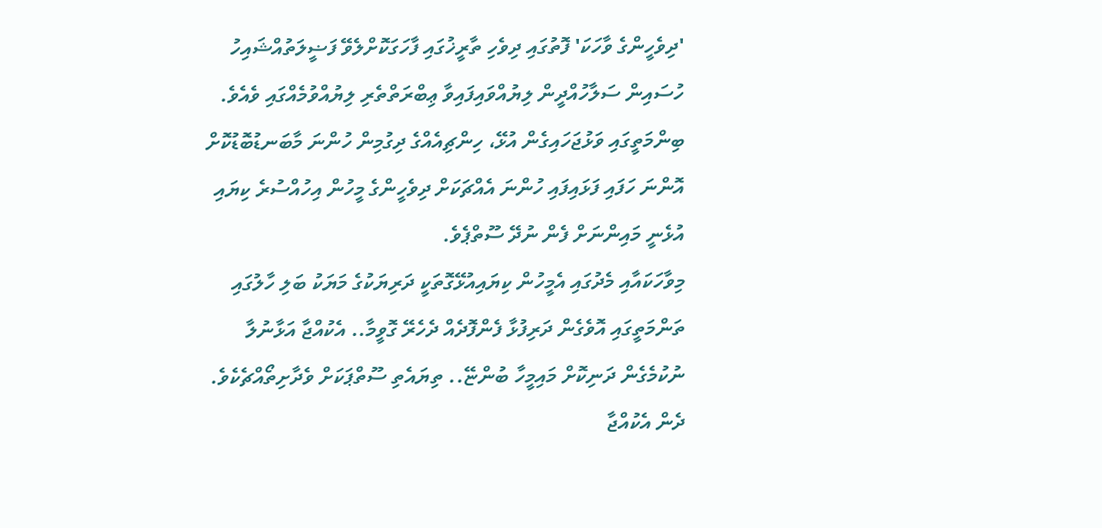'ދިވެހީންގެ ވާހަކަ' ފޮތުގައި ދިވެހި ތާރީޚުގައި ފާހަގަކޮށްލެވޭ ފަޟީލަތުއްޝައިހު ހުސައިން ސަލާހުއްދީން ލިޔުއްވައިފައިވާ ޢިބްރަތްތެރި ލިޔުއްވުމެއްގައި ވެއެވެ.
ބިންމަތީގައި ވަޅުޖަހައިގެން އުޅޭ، ހިންޗިއެއްގެ ދިގުމިން ހުންނަ މާބަނޑުބޮޑުކޮށް އޮންނަ ހަފައި ފަޅައިފައި ހުންނަ އެއްޗަކަށް ދިވެހީންގެ މީހުން އިހުއްސުރެ ކިޔައި އުޅެނީ މައިންނަށް ފެން ނުދޭ ސޫތްޕެވެ.
މިވާހަކައާއި މެދުގައި އެމީހުން ކިޔައިއުޅޭގޮތަކީ ދަރިޔަކުގެ މަޔަކު ބަލި ހާލުގައި ތަންމަތީގައި އޮވެގެން ދަރިފުޅާ ފެންފޮދެއް ދެހެރޭ ގޮވީމާ.. އެކުއްޖާ އަޅާނުލާ ނުކުމެގެން ދަނިކޮށް މައިމީހާ ބުންޏޭ.. ތިޔައެތި ސޫތްޕަކަށް ވެދާށިތޯއްޗެކެވެ. ދެން އެކުއްޖާ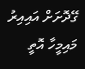ގޭދޮށަށް އައިއިރު މައިމީހާ އޮތީ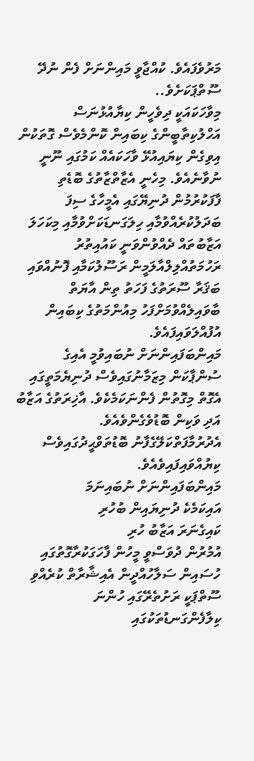މަރުވެފައެވެ. ކުއްޖާވީ މައިންނަށް ފެން ނުދޭ ސޫތްޕަކަށެވެ..
މިވާހަކައަކީ ދިވެހީން ކިޔާއުޅުނަސް އަހްލުކިތާބީންގެ ކިބައިން ކޮންމެވެސް ގޮތަކުން އިވިގެން ކިޔައިއުޅޭ ވާހަކައެއް ކަމުގައި ނޫނީ ނުވާނެއެވެ. މިހެނީ އެޒާތްޒާތުގެ ބޮޑެތި ފާފަކުރުމުން ދުނިޔޭގައި އެމީހާގެ ސިފަ ބަދަލުކުރެއްވުމާއި ހިލަގަނޑަކަށްވުމާއި މިކަހަލަ އަޒާބުތައް ދެއްވުންވަނީ ކައުއިތުރު ރަހުމަތުއްލިލްއާލަމީން ރަސޫލުކަމާއި ފޮނުއްވައި ބަޤަރާ ސޫރަތުގެ ފަހަތު ތިން އާޔަތް ބާވައިލެއްވުމަށްފަހު މިއުންމަތުގެ ކިބައިން އުފުއްލަވައިފައެވެ.
މައިންބަފައިންނަށް ނުބައިވުމީ އެއިގެ ސުންޕާކަން މިޒަމާނުގައިވެސް ދުނިޔެމަތީގައި އެގޮތް މިގޮތުން ފެންނަކަމެކެވެ. އާޚިރަތުގެ އަޒާބު އަދި ވަކިން ބޮޑުވެގެންވެއެވެ.
އެދުރުމާފަތްކަލޭގެފާނު ބޮޑުތަވްޙީދުގައިވެސް ކިޔުއްވައިފައިވެއެވެ.
މައިންބަފައިންނަށް ނުބައިނަމަ
އައިކަމެކެ ދުނިޔައިން ބުހުރި
ކައިގެނަރަ އަޒާބު ހުރި
އުމުރުން ދުވަސްވީ މީހުން ފާހަގަކުރާގޮތުގައި ހުސައިން ސަލާހުއްދީން އެއިޝާރާތް ކުރެއްވި ސޫތްޕަކީ ރަށުތެރޭގައި ހުންނަ ކިލާފެންގަނޑުތަކުގައި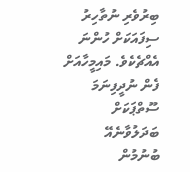ބިރުވެރި ނުތާހިރު ސިފައަކަށް ހުންނަ އެއްޗެކެވެ. މައިމީހާއަށް ފެން ނުދީފިނަމަ ސޫތްޕަކަށް ބަދަލުވާނެއޭ ބުނުމުން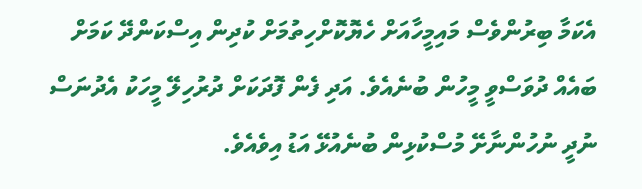އެކަމާ ބިރުންވެސް މައިމީހާއަށް ހެޔޮކޮށްހިތުމަށް ކުދިން އިސްކަންދޭ ކަމަށް ބައެއް ދުވަސްވީ މީހުން ބުނެއެވެ. އަދި ފެން ފޮދަކަށް ދުރުހިލޭ މީހަކު އެދުނަސް ނުދީ ނުހުންނާށޭ މުސްކުޅިން ބުނެއުޅޭ އަޑު އިވެއެވެ.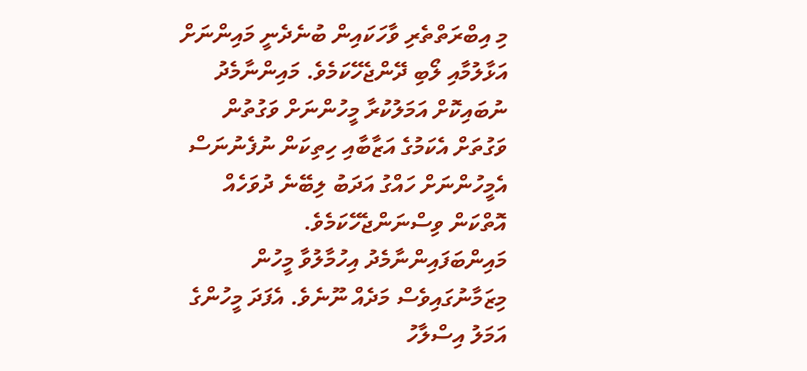މި އިބްރަތްތެރި ވާހަކައިން ބުނެދެނީ މައިންނަށް އަޅާލުމާއި ލޯބި ދޭންޖެހޭކަމެވެ. މައިންނާމެދު ނުބައިކޮށް އަމަލުކުރާ މީހުންނަށް ވަގުތުން ވަގުތަށް އެކަމުގެ އަޒާބާއި ހިތިކަން ނުފެނުނަސް އެމީހުންނަށް ހައްގު އަދަބު ލިބޭނެ ދުވަހެއް އޮތްކަން ވިސްނަންޖެހޭކަމެވެ.
މައިންބަފައިންނާމެދު އިހުމާލުވާ މީހުން މިޒަމާނުގައިވެސް މަދެއް ނޫނެވެ. އެފަދަ މީހުންގެ އަމަލު އިސްލާހު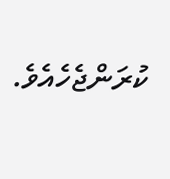ކުރަންޖެހެއެވެ.